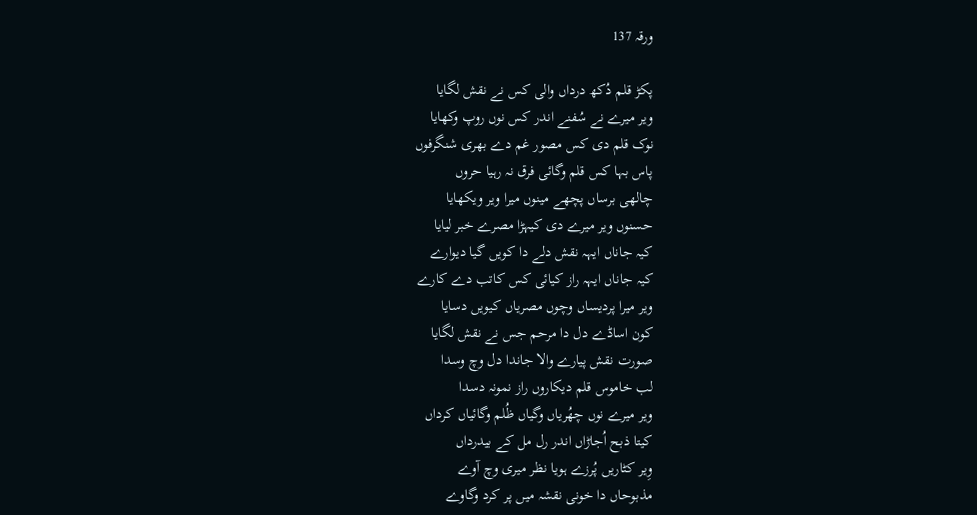ورقہ 137

پکڑ قلم دُکھ درداں والی کس نے نقش لگایا
ویر میرے نے سُفنے اندر کس نوں روپ وکھایا
نوک قلم دی کس مصور غم دے بھری شنگرفوں
پاس بہا کس قلم وگائی فرق نہ رہیا حروں
چالھی برساں پچھے مینوں میرا ویر ویکھایا
حسنوں ویر میرے دی کیہڑا مصرے خبر لیایا
کیہ جاناں ایہہ نقش دلے دا کویں گیا دیوارے
کیہ جاناں ایہہ راز کیائی کس کاتب دے کارے
ویر میرا پردیساں وچوں مصریاں کیویں دسایا
کون اساڈے دل دا مرحم جس نے نقش لگایا
صورت نقش پیارے والا جاندا دل وچ وسدا
لب خاموس قلم دیکاروں راز نمونہ دسدا
ویر میرے نوں چھُریاں وگیاں ظُلم وگائیاں کرداں
کیتا ذبح اُجاڑاں اندر رل مل کے بیدرداں
وِیر کٹاریں پُرزے ہویا نظر میری وچ آوے
مذبوحاں دا خونی نقشہ میں پر کرد وگاوے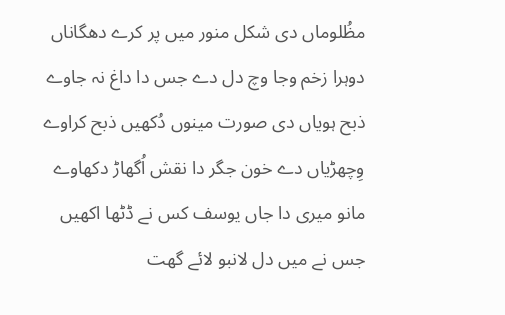مظُلوماں دی شکل منور میں پر کرے دھگاناں
دوہرا زخم وجا وچ دل دے جس دا داغ نہ جاوے
ذبح ہویاں دی صورت مینوں دُکھیں ذبح کراوے
وِچھڑیاں دے خون جگر دا نقش اُگھاڑ دکھاوے
مانو میری دا جاں یوسف کس نے ڈٹھا اکھیں
جس نے میں دل لانبو لائے گھت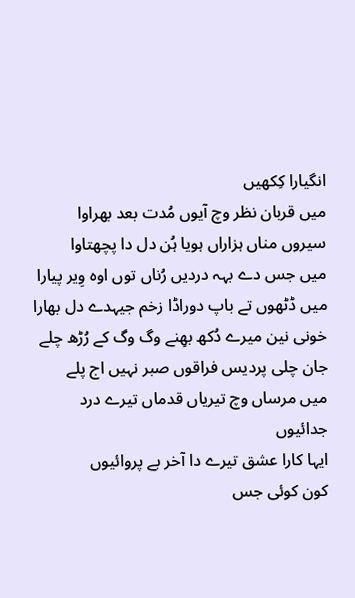انگیارا کِکھیں
میں قربان نظر وچ آیوں مُدت بعد بھراوا
سیروں مناں ہزاراں ہویا ہُن دل دا پچھتاوا
میں جس دے بہہ دردیں رُناں توں اوہ وِیر پیارا
میں ڈٹھوں تے باپ دوراڈا زخم جیہدے دل بھارا
خونی نین میرے دُکھ بھِنے وگ وگ کے رُڑھ چلے
جان چلی پردیس فراقوں صبر نہیں اج پلے
میں مرساں وچ تیریاں قدماں تیرے درد جدائیوں
ایہا کارا عشق تیرے دا آخر بے پروائیوں
کون کوئی جس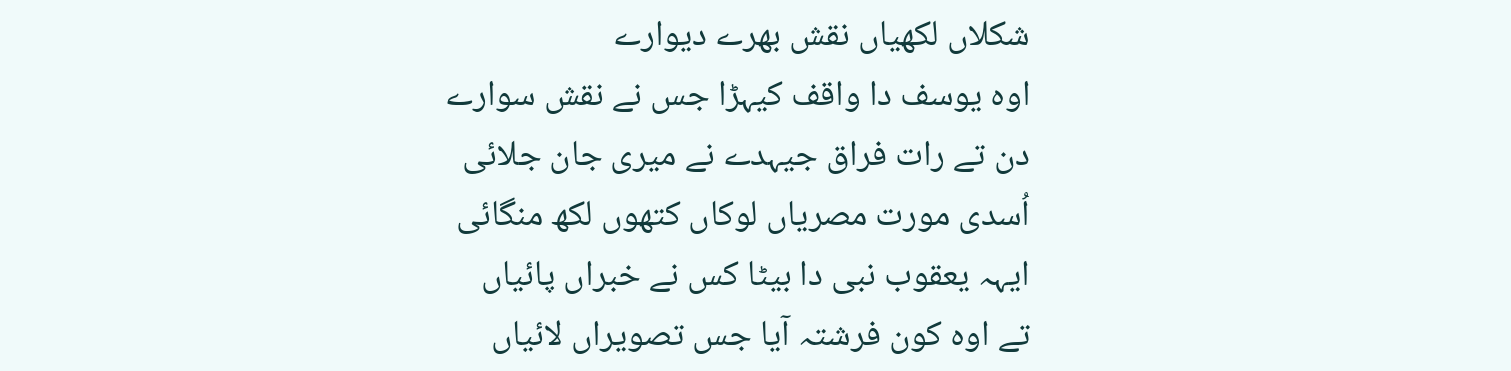شکلاں لکھیاں نقش بھرے دیوارے
اوہ یوسف دا واقف کیہڑا جس نے نقش سوارے
دن تے رات فراق جیہدے نے میری جان جلائی
اُسدی مورت مصریاں لوکاں کتھوں لکھ منگائی
ایہہ یعقوب نبی دا بیٹا کس نے خبراں پائیاں
تے اوہ کون فرشتہ آیا جس تصویراں لائیاں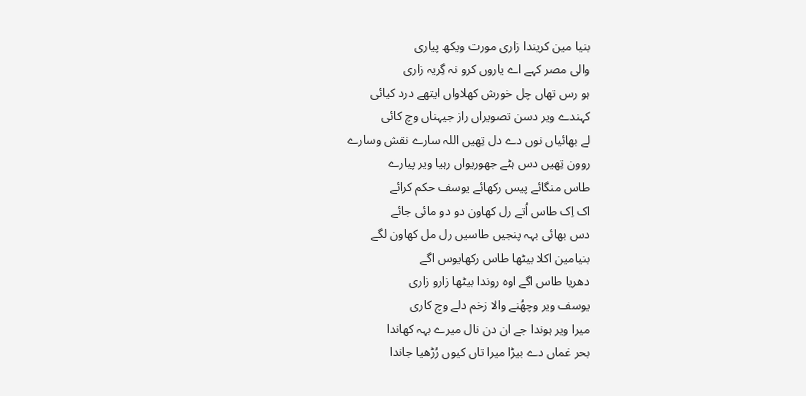بنیا مین کریندا زاری مورت ویکھ پیاری
والی مصر کہے اے یاروں کرو نہ گِریہ زاری
ہو رس تھاں چل خورش کھلاواں ایتھے درد کیائی
کہندے ویر دسن تصویراں راز جیہناں وچ کائی
لے بھائیاں نوں دے دل تِھیں اللہ سارے نقش وسارے
روون تِھیں دس ہٹے جھوریواں رہیا ویر پیارے
طاس منگائے پیس رکھائے یوسف حکم کرائے
اک اِک طاس اُتے رل کھاون دو دو مائی جائے
دس بھائی بہہ پنجیں طاسیں رل مل کھاون لگے
بنیامین اکلا بیٹھا طاس رکھایوس اگے
دھریا طاس اگے اوہ روندا بیٹھا زارو زاری
یوسف ویر وچھُنے والا زخم دلے وچ کاری
میرا ویر ہوندا جے ان دن نال میرے بہہ کھاندا
بحر غماں دے بیڑا میرا تاں کیوں رُڑھیا جاندا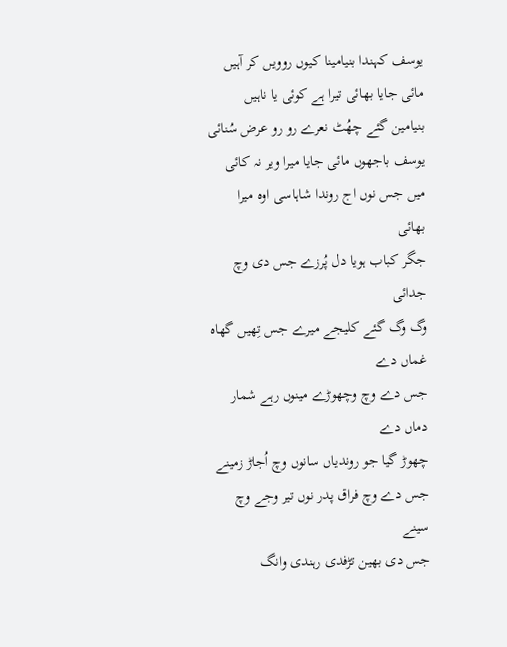یوسف کہندا بنیامینا کیوں روویں کر آہیں
مائی جایا بھائی تیرا ہے کوئی یا ناہیں
بنیامین گئے چھُٹ نعرے رو رو عرض سُنائی
یوسف باجھوں مائی جایا میرا ویر نہ کائی
میں جس نوں اج روندا شاہاسی اوہ میرا بھائی
جگر کباب ہویا دل پُرزے جس دی وچ جدائی
وگ وگ گئے کلیجے میرے جس تِھیں گھاہ غماں دے
جس دے وچ وچھوڑے مینوں رہے شمار دماں دے
چھوڑ گیا جو روندیاں سانوں وچ اُجاڑ زمینے
جس دے وچ فراق پدر نوں تیر وجے وچ سینے
جس دی بھین تڑفدی رہندی وانگ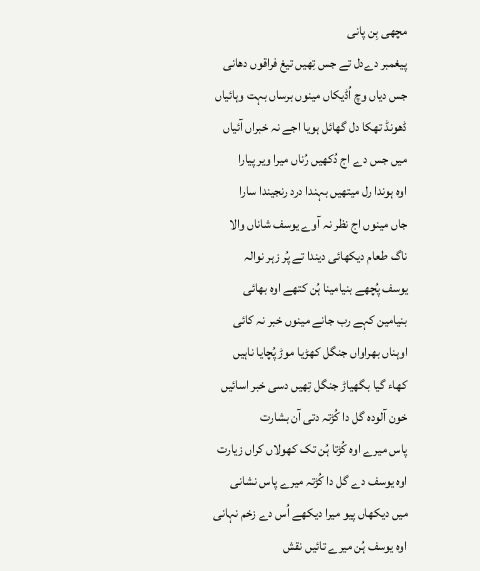مچھی بِن پانی
پیغمبر دےدل تے جس تِھیں تیغ فراقوں دھانی
جس دیاں وچ اُڈیکاں مینوں برساں بہت وہائیاں
ڈھونڈ تھکا دل گھائل ہویا اجے نہ خبراں آئیاں
میں جس دے اج دُکھیں رُناں میرا ویر پیارا
اوہ ہوندا رل میتھیں بہندا درد رنجیندا سارا
جاں مینوں اج نظر نہ آوے یوسف شاناں والا
ناگ طعام دیکھائی دیندا تے پُر زہر نوالہ
یوسف پُچھے بنیامینا ہُن کتھے اوہ بھائی
بنیامین کہے رب جانے مینوں خبر نہ کائی
اوہناں بھراواں جنگل کھڑیا موڑ پُچایا ناہیں
کھاء گیا بگھیاڑ جنگل تِھیں دسی خبر اسائیں
خون آلودہ گل دا کُڑتہ دتی آن بشارت
پاس میرے اوہ کُڑتا ہُن تک کھولاں کراں زیارت
اوہ یوسف دے گل دا کُڑتہ میرے پاس نشانی
میں دیکھاں پیو میرا دیکھے اُس دے زخم نہانی
اوہ یوسف ہُن میرے تائیں نقش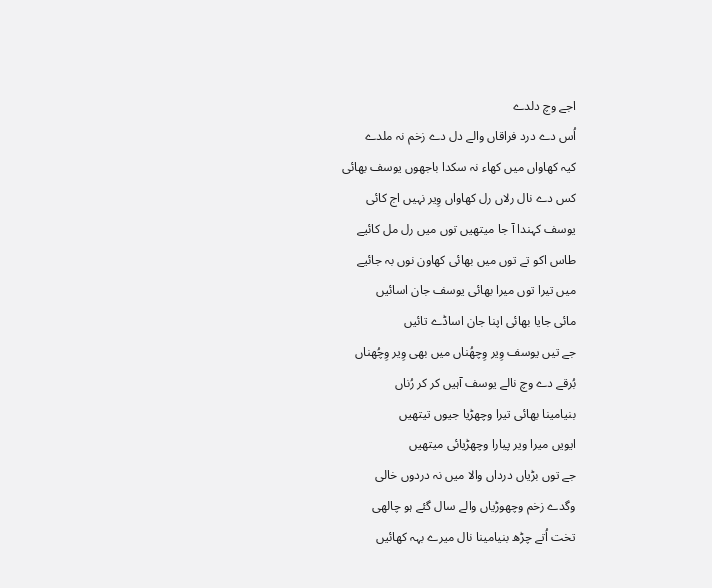اجے وچ دلدے
اُس دے درد فراقاں والے دل دے زخم نہ ملدے
کیہ کھاواں میں کھاء نہ سکدا باجھوں یوسف بھائی
کس دے نال رلاں رل کھاواں وِیر نہیں اج کائی
یوسف کہندا آ جا میتھیں توں میں رل مل کائیے
طاس اکو تے توں میں بھائی کھاون نوں بہ جائیے
میں تیرا توں میرا بھائی یوسف جان اسائیں
مائی جایا بھائی اپنا جان اساڈے تائیں
جے تیں یوسف وِیر وِچھُناں میں بھی وِیر وِچُھناں
بُرقے دے وچ نالے یوسف آہیں کر کر رُناں
بنیامینا بھائی تیرا وچھڑیا جیوں تیتھیں
ایویں میرا ویر پیارا وچھڑیائی میتھیں
جے توں بڑیاں درداں والا میں نہ دردوں خالی
وگدے زخم وچھوڑیاں والے سال گئے ہو چالھی
تخت اُتے چڑھ بنیامینا نال میرے بہہ کھائیں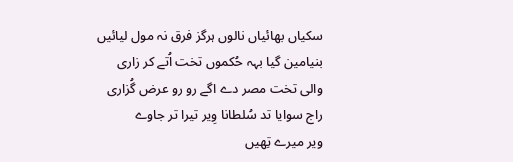سکیاں بھائیاں نالوں ہرگز فرق نہ مول لیائیں
بنیامین گیا بہہ حُکموں تخت اُتے کر زاری
والی تخت مصر دے اگے رو رو عرض گُزاری
راج سوایا تد سُلطانا وِیر تیرا تر جاوے
ویر میرے تِھیں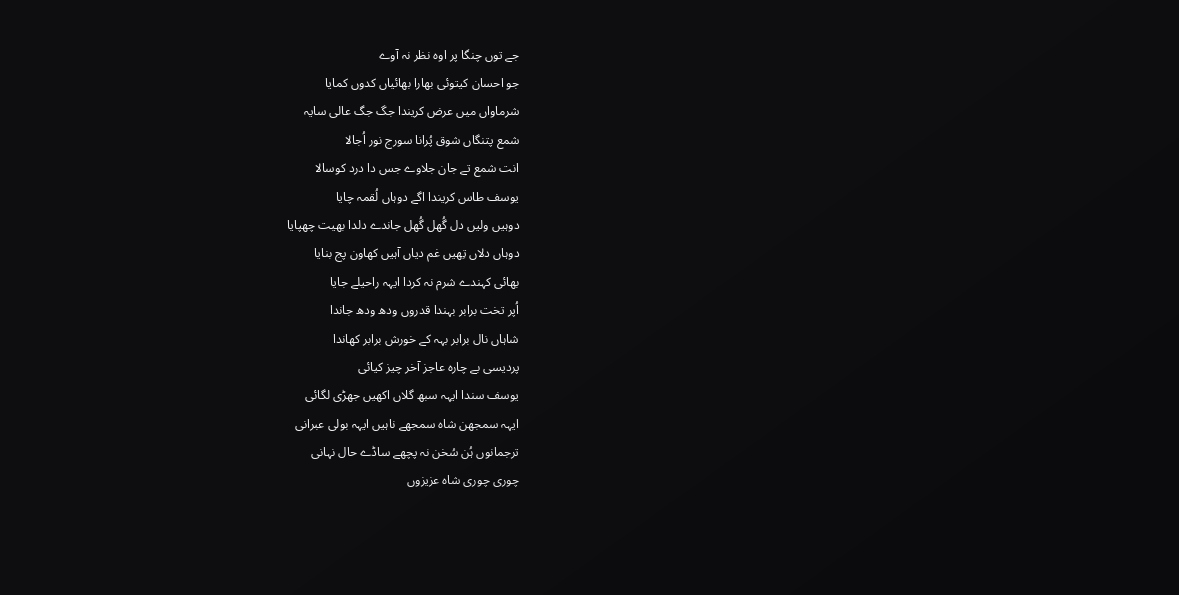جے توں چنگا پر اوہ نظر نہ آوے
جو احسان کیتوئی بھارا بھائیاں کدوں کمایا
شرماواں میں عرض کریندا جگ جگ عالی سایہ
شمع پتنگاں شوق پُرانا سورج نور اُجالا
انت شمع تے جان جلاوے جس دا درد کوسالا
یوسف طاس کریندا اگے دوہاں لُقمہ چایا
دوہیں ولیں دل گُھل گُھل جاندے دلدا بھیت چھپایا
دوہاں دلاں تِھیں غم دیاں آہیں کھاون پج بنایا
بھائی کہندے شرم نہ کردا ایہہ راحیلے جایا
اُپر تخت برابر بہندا قدروں ودھ ودھ جاندا
شاہاں نال برابر بہہ کے خورش برابر کھاندا
پردیسی بے چارہ عاجز آخر چیز کیائی
یوسف سندا ایہہ سبھ گلاں اکھیں جھڑی لگائی
ایہہ سمجھن شاہ سمجھے ناہیں ایہہ بولی عبرانی
ترجمانوں ہُن سُخن نہ پچھے ساڈے حال نہانی
چوری چوری شاہ عزیزوں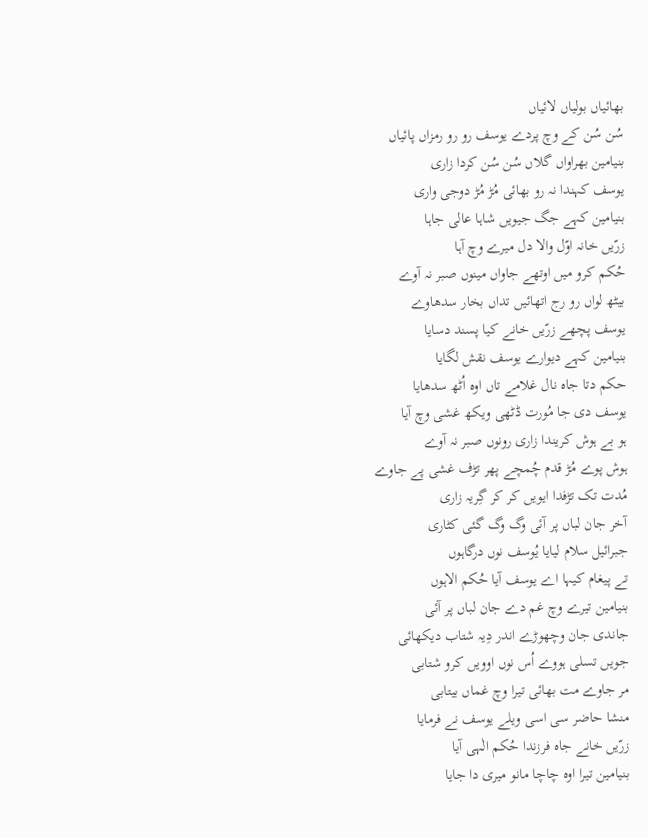بھائیاں بولیاں لائیاں
سُن سُن کے وچ پردے یوسف رو رو رمزاں پائیاں
بنیامین بھراواں گلاں سُن سُن کردا زاری
یوسف کہندا نہ رو بھائی مُڑ مُڑ دوجی واری
بنیامین کہے جگ جیویں شاہا عالی جاہا
زرّیں خانہ اوّل والا دل میرے وچ آہا
حُکم کرو میں اوتھے جاواں مینوں صبر نہ آوے
بیٹھ لواں رو رج اتھائیں تداں بخار سدھاوے
یوسف پچھے زرّیں خانے کیا پسند دسایا
بنیامین کہے دیوارے یوسف نقش لگایا
حکم دتا جاہ نال غلامے تاں اوہ اُٹھ سدھایا
یوسف دی جا مُورت ڈٹھی ویکھ غشی وچ آیا
ہو بے ہوش کریندا زاری رونوں صبر نہ آوے
ہوش پوے مُڑ قدم چُمچے پھر تڑف غشی پے جاوے
مُدت تک تڑفدا ایویں کر کر گِریہ زاری
آخر جان لباں پر آئی وگ وگ گئی کٹاری
جبرائیل سلام لیایا یُوسف نوں درگاہوں
تے پیغام کیہا اے یوسف آیا حُکم الاہوں
بنیامین تیرے وچ غم دے جان لباں پر آئی
جاندی جان وچھوڑے اندر دِیہ شتاب دیکھائی
جویں تسلی ہووے اُس نوں اوویں کرو شتابی
مر جاوے مت بھائی تیرا وچ غماں بیتابی
منشا حاضر سی اسی ویلے یوسف نے فرمایا
زرّیں خانے جاہ فرزندا حُکم الٰہی آیا
بنیامین تیرا اوہ چاچا مانو میری دا جایا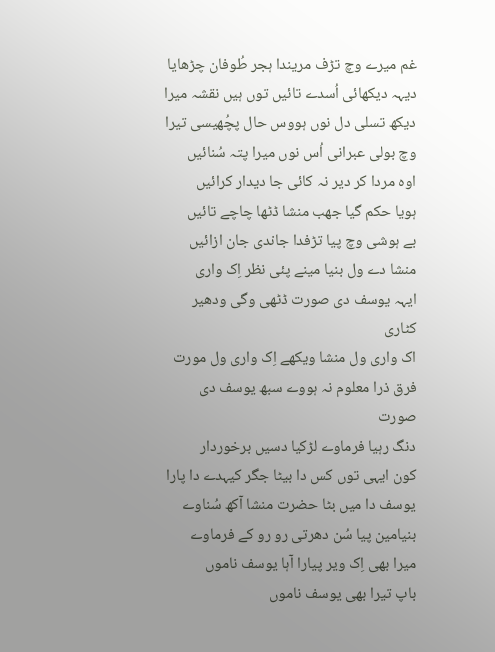غم میرے وچ تڑف مریندا ہجر طُوفان چڑھایا
دیہہ دیکھائی اُسدے تائیں توں ہیں نقشہ میرا
دیکھ تسلی دل نوں ہووس حال پچُھیسی تیرا
وچ بولی عبرانی اُس نوں میرا پتہ سُنائیں
اوہ مردا کر دیر نہ کائی جا دیدار کرائیں
ہویا حکم گیا جھب منشا ڈٹھا چاچے تائیں
بے ہوشی وچ پیا تڑفدا جاندی جان ازائیں
منشا دے ول بنیا مینے پئی نظر اِک واری
ایہہ یوسف دی صورت ڈٹھی وگی ودھیر کٹاری
اک واری ول منشا ویکھے اِک واری ول مورت
فرق ذرا معلوم نہ ہووے سبھ یوسف دی صورت
دنگ رہیا فرماوے لڑکیا دسیں برخوردار
کون ایہی توں کس دا بیٹا جگر کیہدے دا پارا
یوسف دا میں بٹا حضرت منشا آکھ سُناوے
بنیامین پیا سُن دھرتی رو رو کے فرماوے
میرا بھی اِک ویر پیارا آہا یوسف ناموں
باپ تیرا بھی یوسف ناموں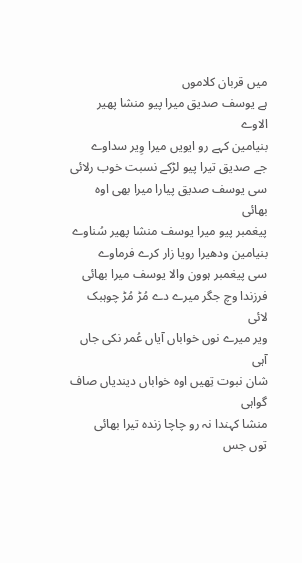میں قربان کلاموں
ہے یوسف صدیق میرا پیو منشا پھیر الاوے
بنیامین کہے رو ایویں میرا وِیر سداوے
جے صدیق تیرا پیو لڑکے نسبت خوب رلائی
سی یوسف صدیق پیارا میرا بھی اوہ بھائی
پیغمبر پیو میرا یوسف منشا پھیر سُناوے
بنیامین ودھیرا رویا زار کرے فرماوے
سی پیغمبر ہوون والا یوسف میرا بھائی
فرزندا وچ جگر میرے دے مُڑ مُڑ چوہبک لائی
ویر میرے نوں خواباں آیاں عُمر نکی جاں آہی
شان نبوت تِھیں اوہ خواباں دیندیاں صاف گواہی
منشا کہندا نہ رو چاچا زندہ تیرا بھائی
توں جس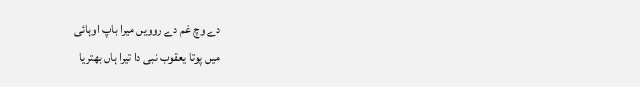دے وچ غم دے روویں میرا باپ اوہائی
میں پوتا یعقوب نبی دا تیرا ہاں بھتریا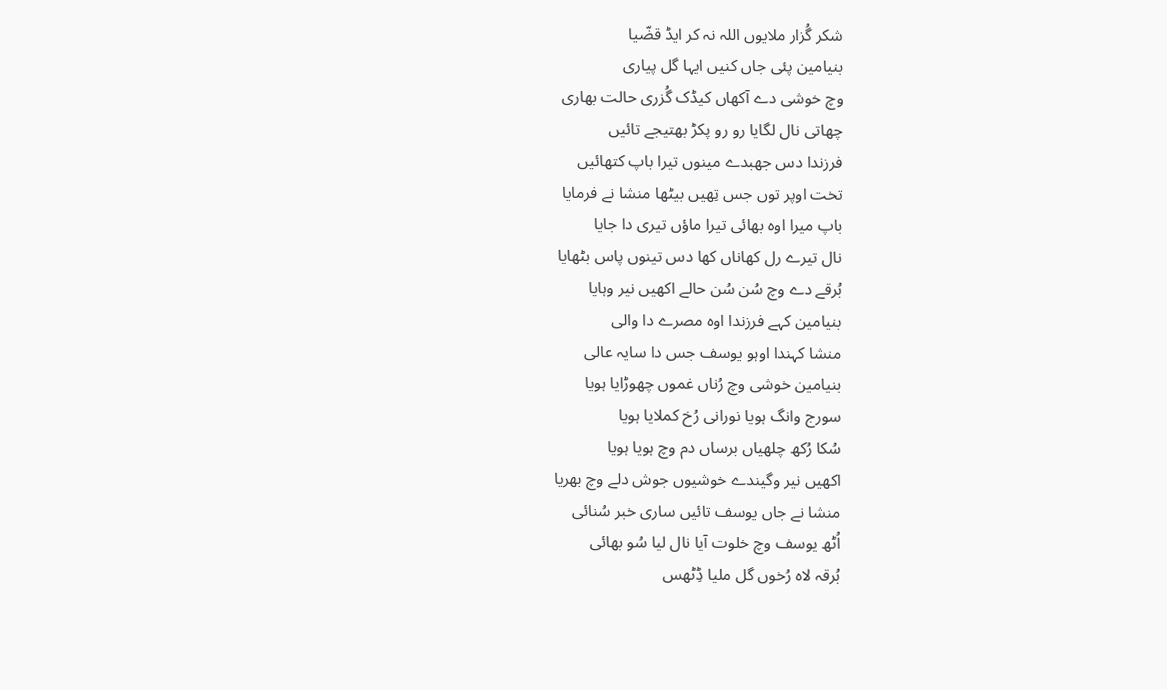شکر گُزار ملایوں اللہ نہ کر ایڈ قضّیا
بنیامین پئی جاں کنیں ایہا گل پیاری
وچ خوشی دے آکھاں کیڈک گُزری حالت بھاری
چھاتی نال لگایا رو رو پکڑ بھتیجے تائیں
فرزندا دس جھبدے مینوں تیرا باپ کتھائیں
تخت اوپر توں جس تِھیں بیٹھا منشا نے فرمایا
باپ میرا اوہ بھائی تیرا ماؤں تیری دا جایا
نال تیرے رل کھاناں کھا دس تینوں پاس بٹھایا
بُرقے دے وچ سُن سُن حالے اکھیں نیر وہایا
بنیامین کہے فرزندا اوہ مصرے دا والی
منشا کہندا اوہو یوسف جس دا سایہ عالی
بنیامین خوشی وچ رُناں غموں چھوڑایا ہویا
سورج وانگ ہویا نورانی رُخ کملایا ہویا
سُکا رُکھ چلھیاں برساں دم وچ ہویا ہویا
اکھیں نیر وگیندے خوشیوں جوش دلے وچ بھریا
منشا نے جاں یوسف تائیں ساری خبر سُنائی
اُٹھ یوسف وچ خلوت آیا نال لیا سُو بھائی
بُرقہ لاہ رُخوں گل ملیا ڈِٹھس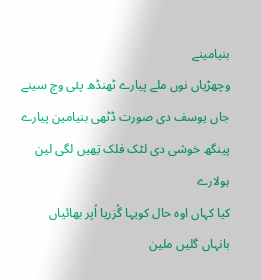بنیامینے
وچھڑیاں نوں ملے پیارے ٹھنڈھ پئی وچ سینے
جاں یوسف دی صورت ڈٹھی بنیامین پیارے
پینگھ خوشی دی لٹک فلک تِھیں لگی لین ہولارے
کیا کہاں اوہ حال کویہا گُزریا اُپر بھائیاں
بانہاں گلیں ملین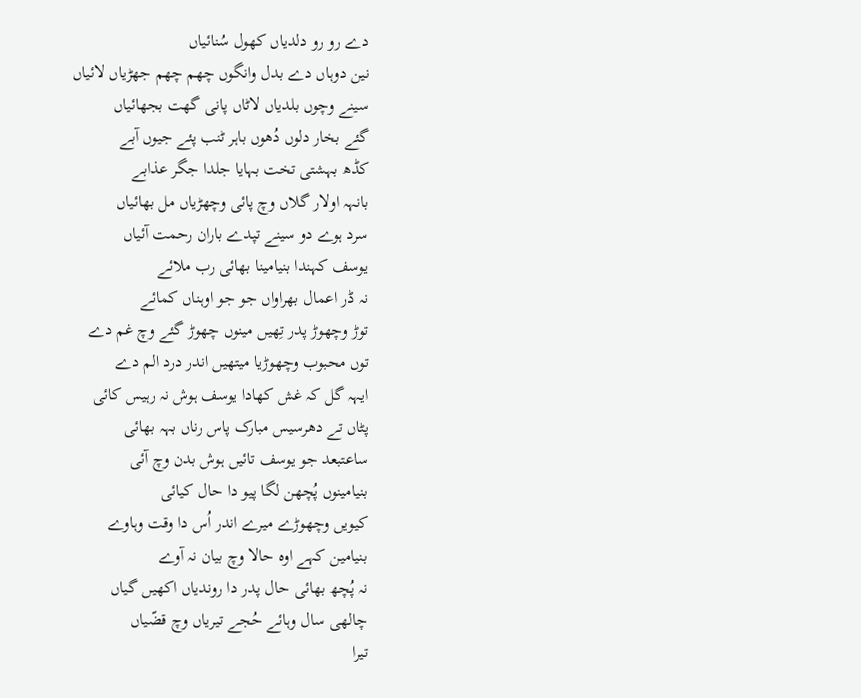دے رو رو دلدیاں کھول سُنائیاں
نین دوہاں دے بدل وانگوں چھم چھم جھڑیاں لائیاں
سینے وچوں بلدیاں لاٹاں پانی گھت بجھائیاں
گئے بخار دلوں دُھوں باہر ٹنب پئے جیوں آبے
کڈھ بہشتی تخت بہایا جلدا جگر عذابے
بانہہ اولار گلاں وچ پائی وچھڑیاں مل بھائیاں
سرد ہوے دو سینے تپدے باران رحمت آئیاں
یوسف کہندا بنیامینا بھائی رب ملائے
نہ ڈر اعمال بھراواں جو جو اوہناں کمائے
توڑ وچھوڑ پدر تِھیں مینوں چھوڑ گئے وچ غم دے
توں محبوب وچھوڑیا میتھیں اندر درد الم دے
ایہہ گل کہ غش کھادا یوسف ہوش نہ رہیس کائی
پٹاں تے دھرسیس مبارک پاس رناں بہہ بھائی
ساعتبعد جو یوسف تائیں ہوش بدن وچ آئی
بنیامینوں پُچھن لگا پیو دا حال کیائی
کیویں وچھوڑے میرے اندر اُس دا وقت وہاوے
بنیامین کہے اوہ حالا وچ بیان نہ آوے
نہ پُچھ بھائی حال پدر دا روندیاں اکھیں گیاں
چالھی سال وہائے حُجے تیریاں وچ قضّیاں
تیرا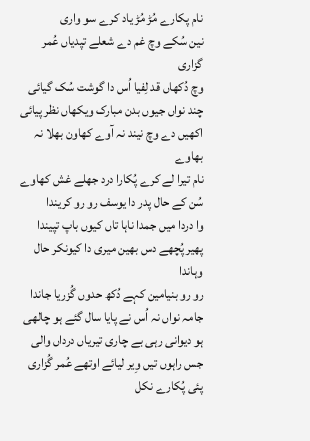نام پکارے مُڑ مُڑ یاد کرے سو واری
نین سُکے وچ غم دے شعلے تپدیاں عُمر گزاری
وچ دُکھاں قد لِفیا اُس دا گوشت سُک گیائی
چند نواں جیوں بدن مبارک ویکھاں نظر پیائی
اکھیں دے وچ نیند نہ آوے کھاون بھلا نہ بھاوے
نام تیرا لے کرے پُکارا درد جھلے غش کھاوے
سُن کے حال پدر دا یوسف رو رو کریندا
وا دردا میں جمدا ناہا تاں کیوں باپ تپیندا
پھیر پُچھے دس بھین میری دا کیونکر حال وہاندا
رو رو بنیامین کہے دُکھ حدوں گُزریا جاندا
جامہ نواں نہ اُس نے پایا سال گئے ہو چالھی
ہو دیوانی رہی بے چاری تیریاں درداں والی
جس راہوں تیں وِیر لیائے اوتھے عُمر گُزاری
پئی پُکارے نکل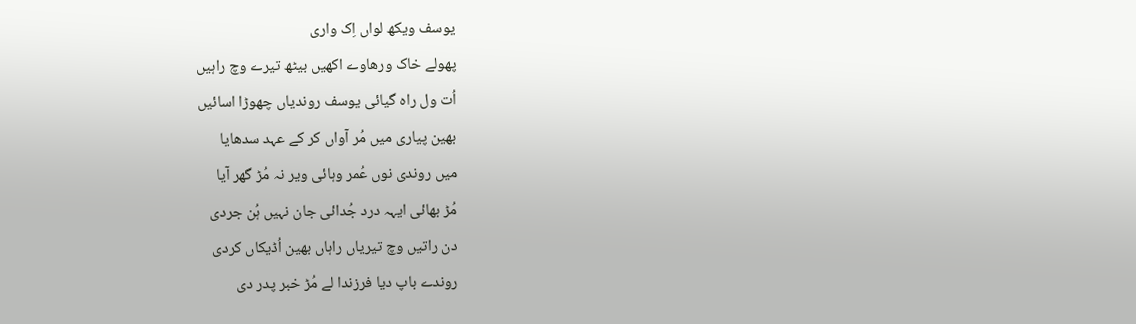یوسف ویکھ لواں اِک واری
پھولے خاک ورھاوے اکھیں بیٹھ تیرے وچ راہیں
اُت ول راہ گیائی یوسف روندیاں چھوڑا اسائیں
بھین پیاری میں مُر آواں کر کے عہد سدھایا
میں روندی نوں عُمر وہائی ویر نہ مُڑ گھر آیا
مُڑ بھائی ایہہ درد جُدائی جان نہیں ہُن جردی
دن راتیں وچ تیریاں راہاں بھین اُڈیکاں کردی
روندے باپ دیا فرزندا لے مُڑ خبر پدر دی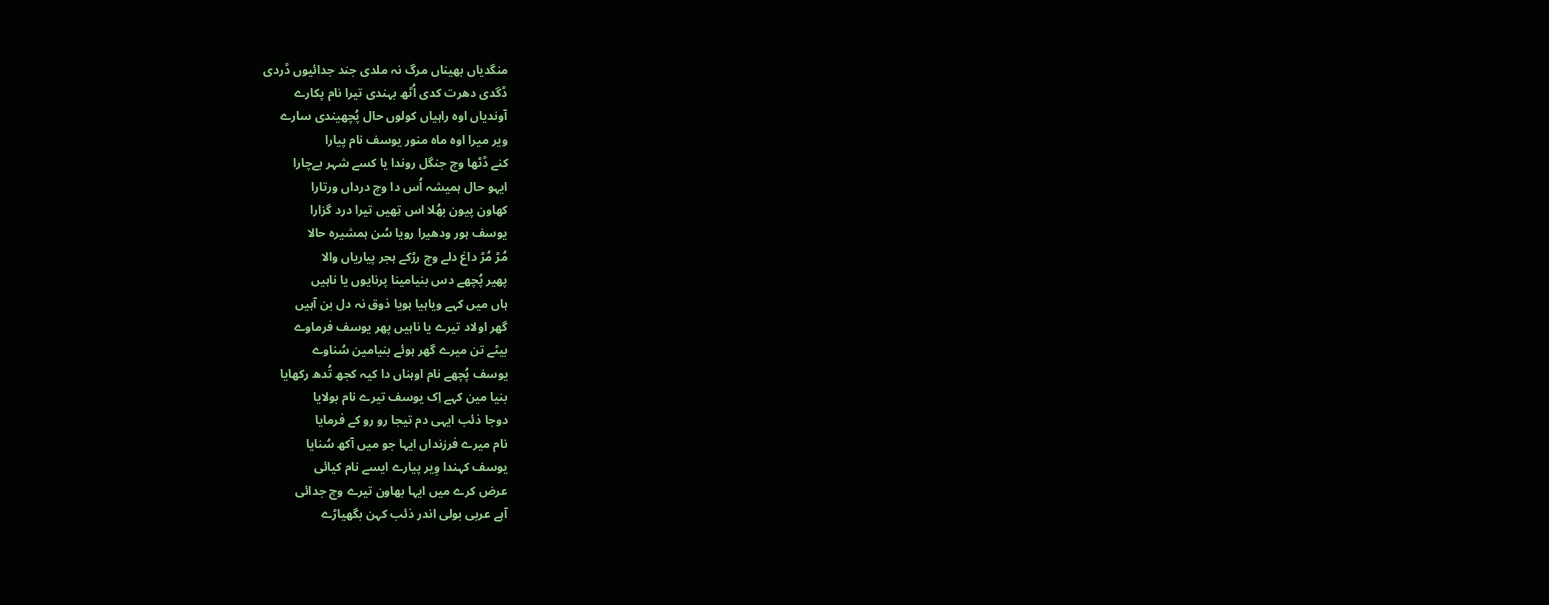منگدیاں بھیناں مرگ نہ ملدی جند جدائیوں ڈردی
ڈگدی دھرت کدی اُٹھ بہندی تیرا نام پکارے
آوندیاں اوہ راہیاں کولوں حال پُچھیندی سارے
ویر میرا اوہ ماہ منور یوسف نام پیارا
کنے ڈٹھا وچ جنگل روندا یا کسے شہر بےچارا
ایہو حال ہمیشہ اُس دا وچ درداں ورتارا
کھاون پیون بھُلا اس تِھیں تیرا درد گزارا
یوسف ہور ودھیرا رویا سُن ہمشیرہ حالا
مُڑ مُڑ داغ دلے وچ رڑکے ہجر پیاریاں والا
پھیر پُچھے دس بنیامینا پرنایوں یا ناہیں
ہاں میں کہے ویاہیا ہویا ذوق نہ دل بن آہیں
گھر اولاد تیرے یا ناہیں پھر یوسف فرماوے
بیٹے تن میرے گھر ہوئے بنیامین سُناوے
یوسف پُچھے نام اوہناں دا کیہ کجھ تُدھ رکھایا
بنیا مین کہے اِک یوسف تیرے نام بولایا
دوجا ذئب ایہی دم تیجا رو رو کے فرمایا
نام میرے فرزنداں ایہا جو میں آکھ سُنایا
یوسف کہندا وِیر پیارے ایسے نام کیائی
عرض کرے میں ایہا بھاون تیرے وچ جدائی
آہے عربی بولی اندر ذئب کہن بگھیاڑے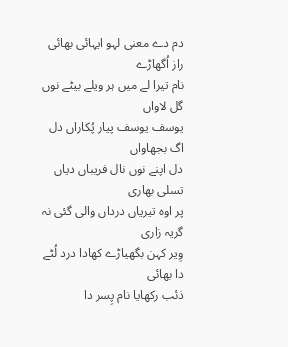دم دے معنی لہو ایہائی بھائی راز اُگھاڑے
نام تیرا لے میں ہر ویلے بیٹے نوں گل لاواں
یوسف یوسف پیار پُکاراں دل اگ بجھاواں
دل اپنے نوں نال فریباں دیاں تسلی بھاری
پر اوہ تیریاں درداں والی گئی نہ گریہ زاری
وِیر کہن بگھیاڑے کھادا درد لُٹے دا بھائی
ذئب رکھایا نام پِسر دا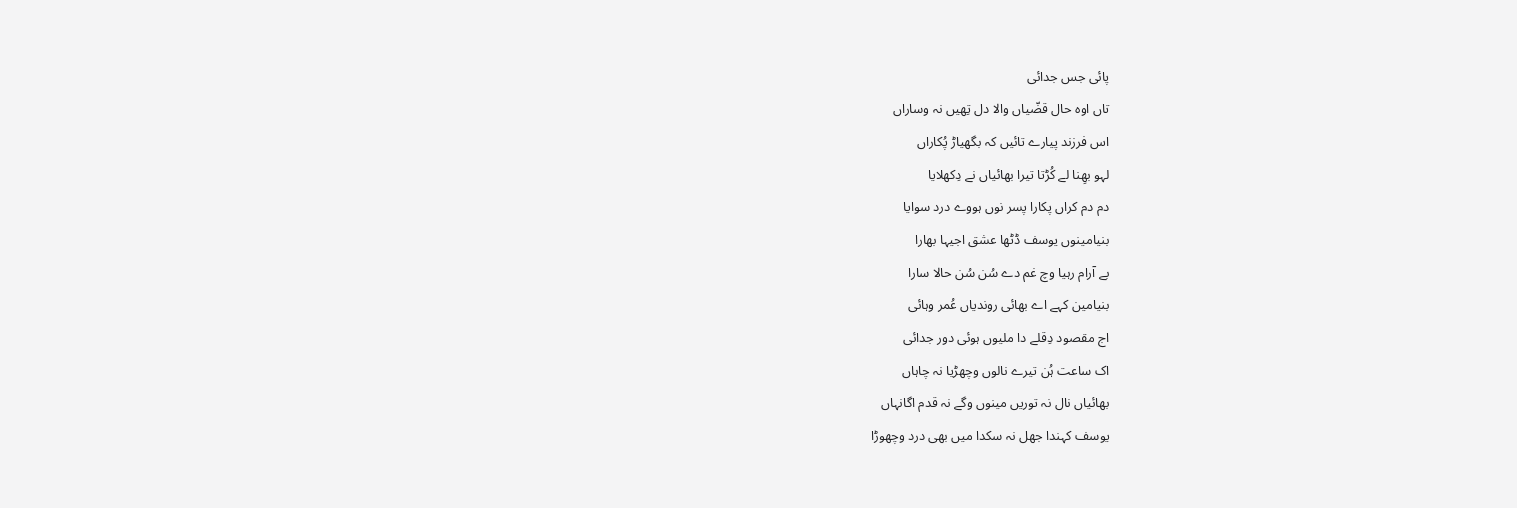پائی جس جدائی
تاں اوہ حال قضّیاں والا دل تِھیں نہ وساراں
اس فرزند پیارے تائیں کہ بگھیاڑ پُکاراں
لہو بھِنا لے کُڑتا تیرا بھائیاں نے دِکھلایا
دم دم کراں پکارا پسر نوں ہووے درد سوایا
بنیامینوں یوسف ڈٹھا عشق اجیہا بھارا
بے آرام رہیا وچ غم دے سُن سُن حالا سارا
بنیامین کہے اے بھائی روندیاں عُمر وہائی
اج مقصود دِقلے دا ملیوں ہوئی دور جدائی
اک ساعت ہُن تیرے نالوں وچھڑیا نہ چاہاں
بھائیاں نال نہ توریں مینوں وگے نہ قدم اگانہاں
یوسف کہندا جھل نہ سکدا میں بھی درد وچھوڑا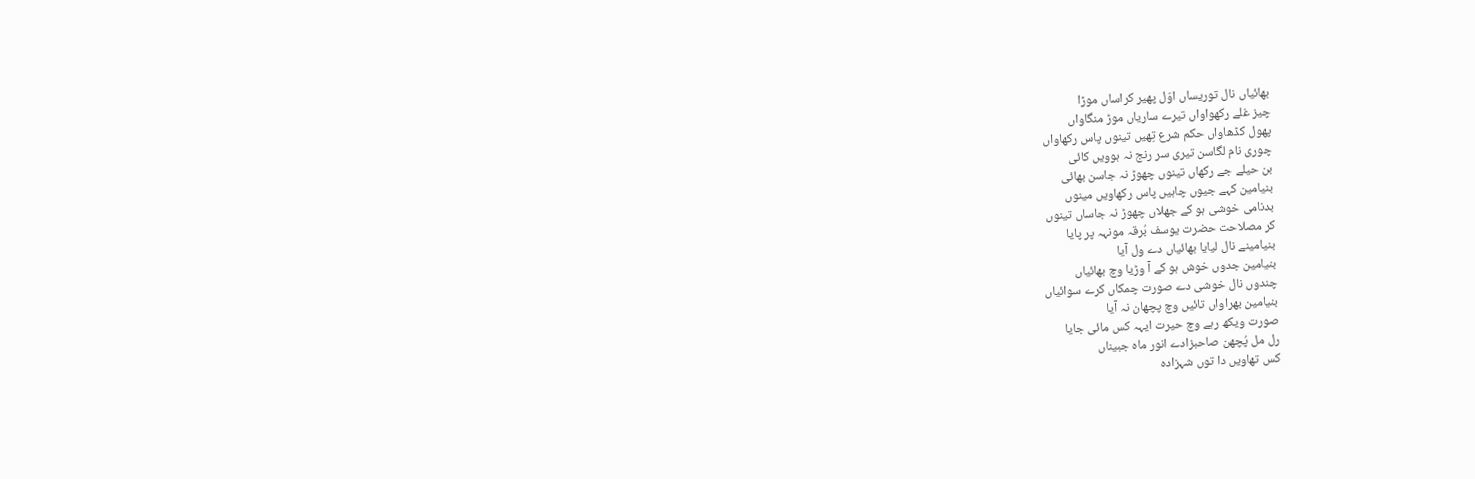بھائیاں نال توریساں اوّل پھیر کراساں موڑا
چیز غلے رکھواواں تیرے ساریاں موڑ منگاواں
پھول کڈھاواں حکم شرع تِھیں تینوں پاس رکھاواں
چوری نام لگاسن تیری سر رنج نہ ہوویں کائی
بن حیلے جے رکھاں تینوں چھوڑ نہ جاسن بھائی
بنیامین کہے جیوں چاہیں پاس رکھاویں مینوں
بدنامی خوشی ہو کے جھلاں چھوڑ نہ جاساں تینوں
کر مصلاحت حضرت یوسف بُرقہ مونہہ پر پایا
بنیامینے نال لیایا بھائیاں دے ول آیا
بنیامین جدوں خوش ہو کے آ وڑیا وچ بھائیاں
چندوں نال خوشی دے صورت چمکاں کرے سوائیاں
بنیامین بھراواں تائیں وچ پچھان نہ آیا
صورت ویکھ رہے وچ حیرت ایہہ کس مائی جایا
رل مل پُچھن صاحبزادے انور ماہ جبیناں
کس تھاویں دا توں شہزادہ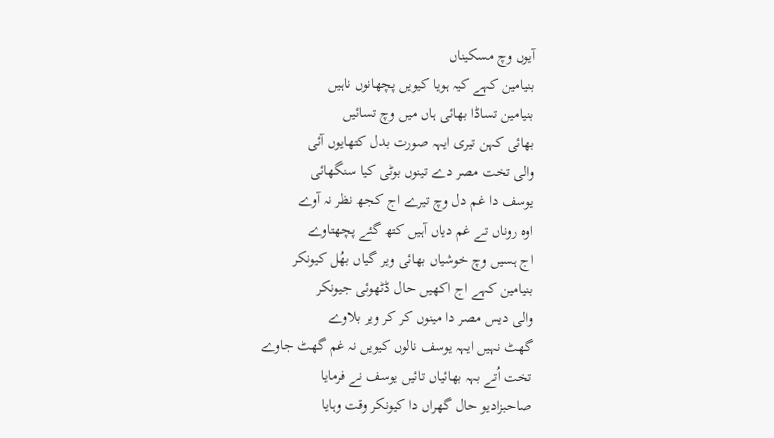آیوں وچ مسکیناں
بنیامین کہے کیہ ہویا کیویں پچھانوں ناہیں
بنیامین تساڈا بھائی ہاں میں وچ تسائیں
بھائی کہن تیری ایہہ صورت بدل کتھایوں آئی
والی تخت مصر دے تینوں بوٹی کیا سنگھائی
یوسف دا غم دل وچ تیرے اج کجھ نظر نہ آوے
اوہ روناں تے غم دیاں آہیں کتھ گئے پچھتاوے
اج ہسیں وچ خوشیاں بھائی ویر گیاں بھُل کیونکر
بنیامین کہے اج اکھیں حال ڈٹھوئی جیونکر
والی دیس مصر دا مینوں کر کر ویر بلاوے
گھٹ نہیں ایہہ یوسف نالوں کیویں نہ غم گھٹ جاوے
تخت اُتے بہہ بھائیاں تائیں یوسف نے فرمایا
صاحبزادیو حال گھراں دا کیونکر وقت وہایا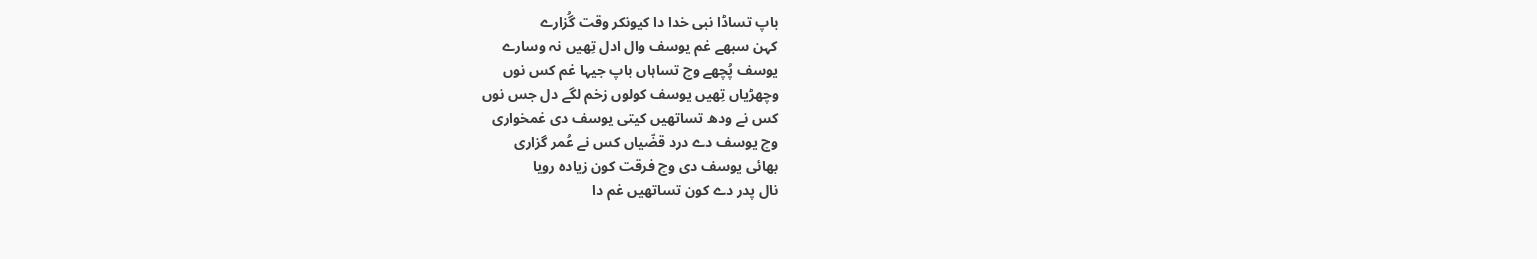باپ تساڈا نبی خدا دا کیونکر وقت گُزارے
کہن سبھے غم یوسف وال ادل تِھیں نہ وسارے
یوسف پُچھے وچ تساہاں باپ جیہا غم کس نوں
وچھڑیاں تِھیں یوسف کولوں زخم لگے دل جس نوں
کس نے ودھ تساتھیں کیتی یوسف دی غمخواری
وچ یوسف دے درد قضّیاں کس نے عُمر گزاری
بھائی یوسف دی وچ فرقت کون زیادہ رویا
نال پدر دے کون تساتھیں غم دا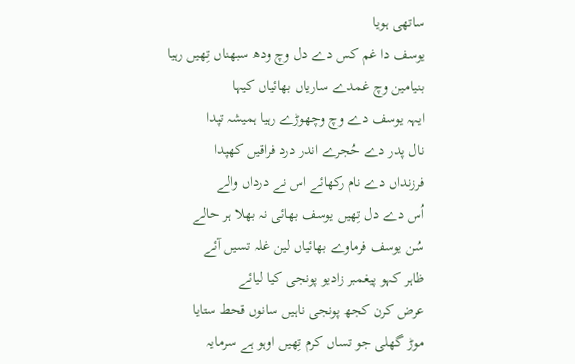ساتھی ہویا
یوسف دا غم کس دے دل وچ ودھ سبھناں تِھیں رہیا
بنیامین وچ غمدے ساریاں بھائیاں کیہا
ایہہ یوسف دے وچ وچھوڑے رہیا ہمیشہ تپدا
نال پدر دے حُجرے اندر درد فراقیں کھپدا
فرزنداں دے نام رکھائے اس نے درداں والے
اُس دے دل تِھیں یوسف بھائی نہ بھلا ہر حالے
سُن یوسف فرماوے بھائیاں لین غلہ تسیں آئے
ظاہر کہو پیغمبر زادیو پونجی کیا لیائے
عرض کرن کجھ پونجی ناہیں سانوں قحط ستایا
موڑ گھلی جو تساں کرم تِھیں اوہو ہے سرمایہ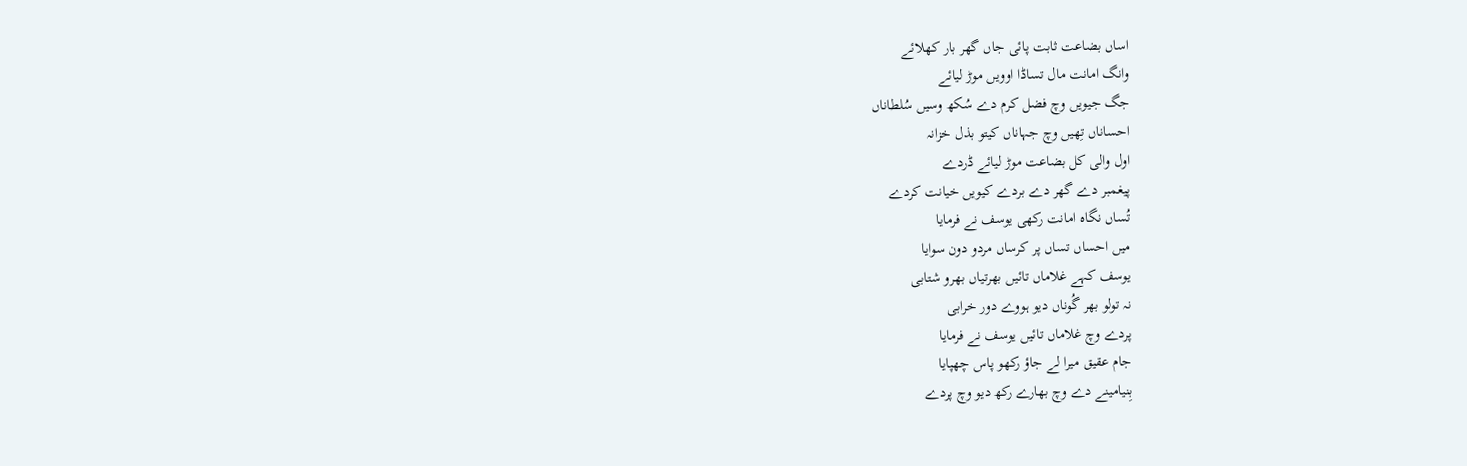اساں بضاعت ثابت پائی جاں گھر بار کھلائے
وانگ امانت مال تساڈا اوویں موڑ لیائے
جگ جیویں وچ فضل کرم دے سُکھ وسیں سُلطاناں
احساناں تِھیں وچ جہاناں کیتو بذل خزانہ
اول والی کل بضاعت موڑ لیائے ڈردے
پیغمبر دے گھر دے بردے کیویں خیانت کردے
تُساں نگاہ امانت رکھی یوسف نے فرمایا
میں احساں تساں پر کرساں مردو دون سوایا
یوسف کہے غلاماں تائیں بھرتیاں بھرو شتابی
نہ تولو بھر گُوناں دیو ہووے دور خرابی
پردے وچ غلاماں تائیں یوسف نے فرمایا
جام عقیق میرا لے جاؤ رکھو پاس چھپایا
بِنیامینے دے وچ بھارے رکھ دیو وچ پردے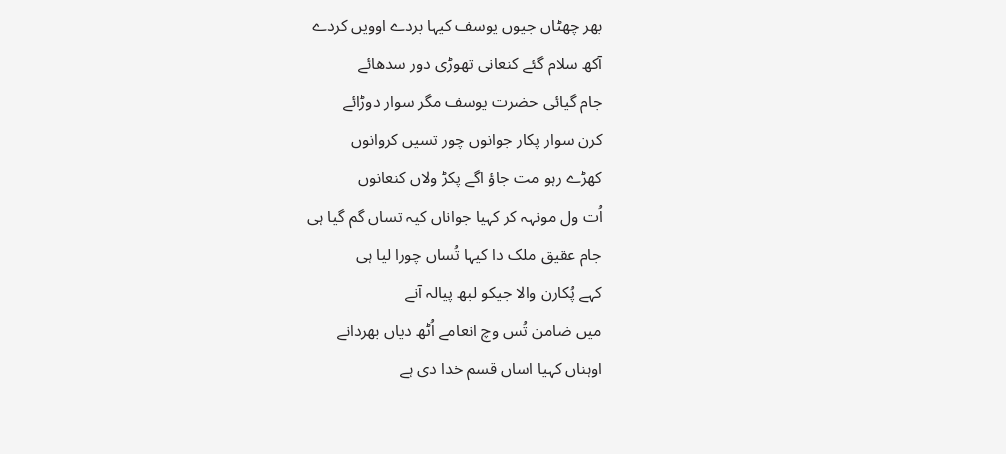بھر چھٹاں جیوں یوسف کیہا بردے اوویں کردے
آکھ سلام گئے کنعانی تھوڑی دور سدھائے
جام گیائی حضرت یوسف مگر سوار دوڑائے
کرن سوار پکار جوانوں چور تسیں کروانوں
کھڑے رہو مت جاؤ اگے پکڑ ولاں کنعانوں
اُت ول مونہہ کر کہیا جواناں کیہ تساں گم گیا ہی
جام عقیق ملک دا کیہا تُساں چورا لیا ہی
کہے پُکارن والا جیکو لبھ پیالہ آنے
میں ضامن تُس وچ انعامے اُٹھ دیاں بھردانے
اوہناں کہیا اساں قسم خدا دی ہے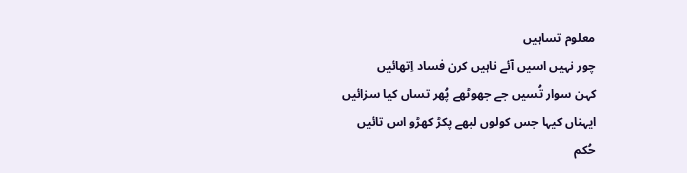معلوم تساہیں
چور نہیں اسیں آئے ناہیں کرن فساد اِتھائیں
کہن سوار تُسیں جے جھوٹھے پُھر تساں کیا سزائیں
ایہناں کیہا جس کولوں لبھے پکڑ کھڑو اس تائیں
حُکم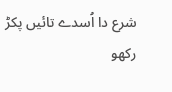شرع دا اُسدے تائیں پکڑ رکھو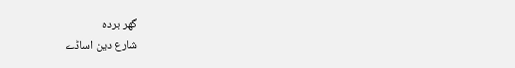گھر بردہ
شارع دین اساڈے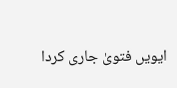ایویں فتویٰ جاری کردا